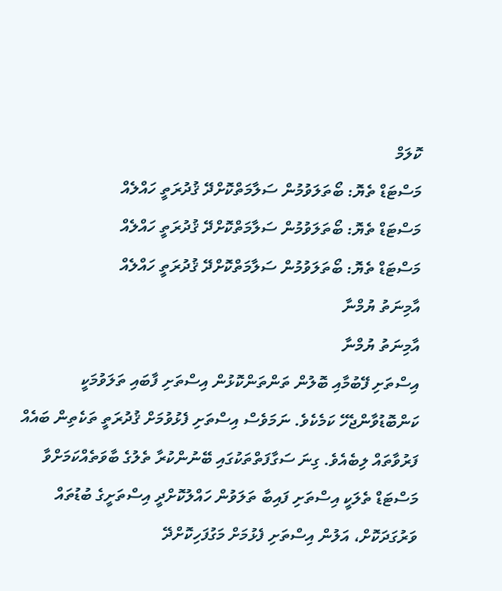ކޮލަމް
މަސްޓަޑް ތެޔޮ: ބޯތަލަވުމުން ސަލާމަތްކޮށްދޭ ޤުދުރަތީ ހައްލެއް
މަސްޓަޑް ތެޔޮ: ބޯތަލަވުމުން ސަލާމަތްކޮށްދޭ ޤުދުރަތީ ހައްލެއް
މަސްޓަޑް ތެޔޮ: ބޯތަލަވުމުން ސަލާމަތްކޮށްދޭ ޤުދުރަތީ ހައްލެއް
އާމިނަތު ޔުމްނާ
އާމިނަތު ޔުމްނާ
އިސްތަށި ފޭބުމާއި ބޮލުން ތަންތަންކޮޅުން އިސްތަށި ފާބައި ތަލަވުމަކީ ކަންބޮޑުވާންޖެހޭ ކަމެކެވެ. ނަމަވެސް އިސްތަށި ފެޅުވުމަށް ޤުދުރަތީ ތަކެތިން ބައެއް ފަރުވާތައް ލިބެއެވެ. ގިނަ ސަގާފަތްތަކުގައި ބޭނުންކުރާ ތެލުގެ ބާވަތެއްކަމަށްވާ  މަސްޓަޑް ތެލަކީ އިސްތަށި ފައިބާ ތަލަވުން ހައްލުކޮށްދީ އިސްތަށީގެ ބުޑުތައް ވަރުގަދަކޮށް، އަލުން އިސްތަށި ފެޅުމަށް މަގުފަހިކޮށްދޭ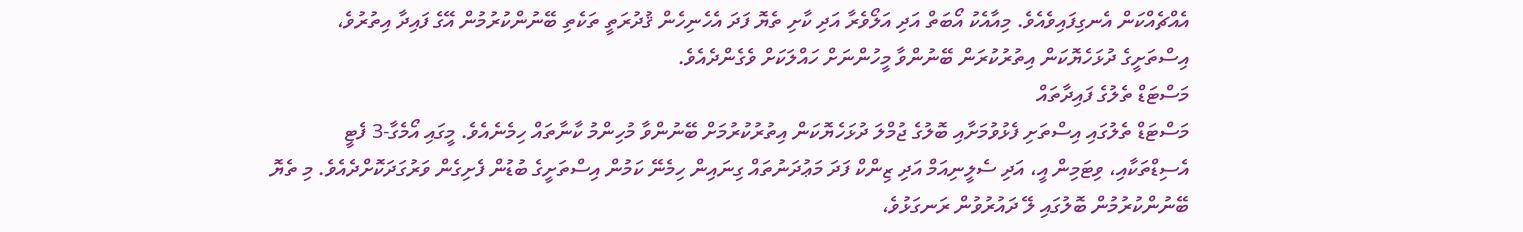އެއްޗެއްކަން އެނގިފައިވެއެވެ. މިއާއެކު އޯބަތް އަދި އަލޯވެރާ އަދި ކާށި ތެޔޮ ފަދަ އެހެނިހެން ޤުދުރަތީ ތަކެތި ބޭނުންކުރުމުން އޭގެ ފައިދާ އިތުރުވެ، އިސްތަށީގެ ދުޅަހެޔޮކަން އިތުރުކުރަން ބޭނުންވާ މީހުންނަށް ހައްލަކަށް ވެގެންދެއެވެ.
މަސްޓަޑް ތެލުގެ ފައިދާތައް
މަސްޓަޑް ތެލުގައި އިސްތަށި ފެޅުވުމަށާއި ބޮލުގެ ޖުމްލަ ދުޅަހެޔޮކަން އިތުރުކުރުމަށް ބޭނުންވާ މުހިންމު ކާނާތައް ހިމެނެއެވެ. މީގައި އޯމެގާ-3 ފެޓީ އެސިޑްތަކާއި، ވިޓަމިން އީ، އަދި ސެލީނިއަމް އަދި ޒިންކް ފަދަ މަޢުދަނުތައް ގިނައިން ހިމެނޭ ކަމުން އިސްތަށީގެ ބުޑުން ފެށިގެން ވަރުގަދަކޮށްދެއެވެ. މި ތެޔޮ ބޭނުންކުރުމުން ބޮލުގައި ލޭ ދައުރުވުން ރަނގަޅުވެ،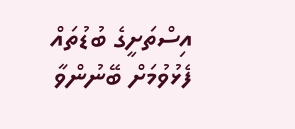އިސްތަށީގެ ބުޑުތައް ފެޅުވުމަށް ބޭނުންވާ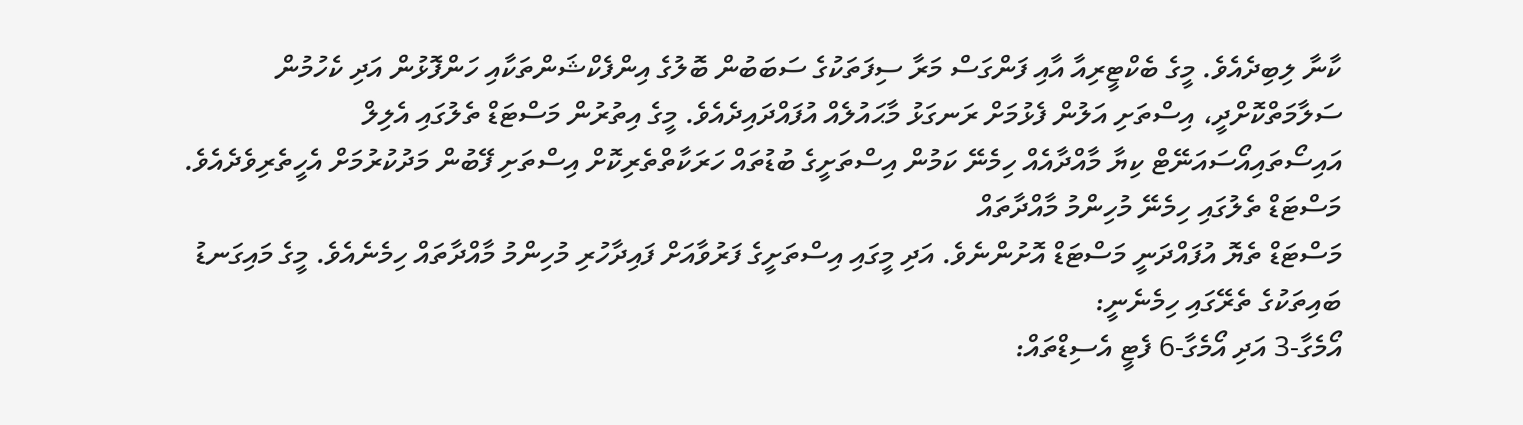ކާނާ ލިބިދެއެވެ. މީގެ ބެކްޓީރިއާ އާއި ފަންގަސް މަރާ ސިފަތަކުގެ ސަބަބުން ބޮލުގެ އިންފެކްޝަންތަކާއި ހަންފޮޅުން އަދި ކެހުމުން ސަލާމަތްކޮށްދީ، އިސްތަށި އަލުން ފެޅުމަށް ރަނގަޅު މާޙައުލެއް އުފައްދައިދެއެވެ. މީގެ އިތުރުން މަސްޓަޑް ތެލުގައި އެލިލް އައިސޯތައިއޯސައަނޭޓް ކިޔާ މާއްދާއެއް ހިމެނޭ ކަމުން އިސްތަށީގެ ބުޑުތައް ހަރަކާތްތެރިކޮށް އިސްތަށި ފޭބުން މަދުކުރުމަށް އެހީތެރިވެދެއެވެ.
މަސްޓަޑް ތެލުގައި ހިމެނޭ މުހިންމު މާއްދާތައް
މަސްޓަޑް ތެޔޮ އުފައްދަނީ މަސްޓަޑް އޮށުންނެވެ. އަދި މީގައި އިސްތަށީގެ ފަރުވާއަށް ފައިދާހުރި މުހިންމު މާއްދާތައް ހިމެނެއެވެ. މީގެ މައިގަނޑު ބައިތަކުގެ ތެރޭގައި ހިމެނެނީ:
އޯމެގާ-3 އަދި އޯމެގާ-6 ފެޓީ އެސިޑްތައް: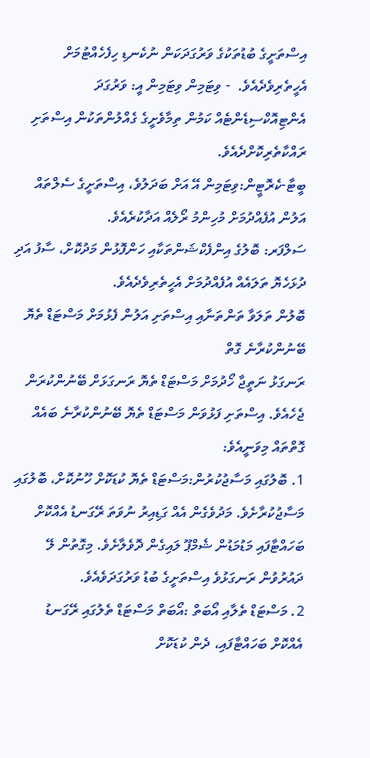އިސްތަށީގެ ބުޑުތަކުގެ ވަރުގަދަކަން ނުކެނޑި ހިފެހެއްޓުމަށް އެހީތެރިވެދެއެވެ.  - ވިޓަމިން ވިޓަމިން އީ: ވަރުގަދަ އެންޓިއޮކްސިޑެންޓެއް ކަމުން ތިމާވެށީގެ ގެއްލުންތަކުން އިސްތަށި ރައްކާތެރިކޮށްދެއެވެ.
ބީޓާ-ކެރޮޓީން:ވިޓަމިން އޭ އަށް ބަދަލުވެ، އިސްތަށީގެ ސެލްތައް އަލުން އުފެއްދުމަށް މުހިންމު ރޯލެއް އަދާކުރެއެވެ.
ސަލްފަރ: ބޮލުގެ އިންފެކްޝަންތަކާއި ހަންފޮޅުން މަދުކޮށް، ސާފު އަދި ދުޅަހެޔޮ ތަލައެއް އުފެއްދުމަށް އެހީތެރިވެދެއެވެ.
ބޮލުން ތަލަވާ ތަންތަނާއި އިސްތަށި އަލުން ފެޅުމަށް މަސްޓަޑް ތެޔޮ ބޭނުންކުރާނެ ގޮތް
ރަނގަޅު ނަތީޖާ ހޯދުމަށް މަސްޓަޑް ތެޔޮ ރަނގަޅަށް ބޭނުންކުރަން ޖެހެއެވެ. އިސްތަށި ފަޅުވަން މަސްޓަޑް ތެޔޮ ބޭނުންކުރާނެ ބައެއް ގޮތްތައް މިވަނީއެވެ:
1. ބޮލުގައި މަސާޖުކުރުން:މަސްޓަޑް ތެޔޮ ކުޑަކޮށް ހޫނުކޮށް، ބޮލުގައި މަސާޖުކުރާށެވެ. މަދުވެގެން އެއް ގަޑިއިރު ނުވަތަ ރޭގަނޑު އެއްކޮށް ބަހައްޓާފައި މަޑުމަޑުން ޝެމްޕޫ ލައިގެން ދޮވެލާށެވެ. މިގޮތުން ލޭ ދައުރުވުން ރަނގަޅުވެ އިސްތަށީގެ ބުޑު ވަރުގަދަވެއެވެ.
2. މަސްޓަޑް ތެލާއި އޯބަތް :އޯބަތް މަސްޓަޑް ތެލުގައި ރޭގަނޑު އެއްކޮށް ބަހައްޓާފައި، ދެން ކުޑަކޮށް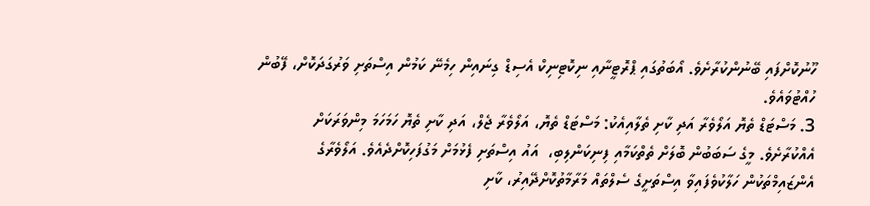ހޫނުކޮށްފައި ބޭނުންކުރާށެވެ. އޯބަތުގައި ޕްރޮޓީނާއި ނިކޮޓިނިކް އެސިޑް ގިނައިން ހިމެނޭ ކަމުން އިސްތަށި ވަރުގަދަކޮށް، ފޭބުން ހުއްޓުވައެވެ.
3. މަސްޓަޑް ތެޔޮ އަލޯވެރާ އަދި ކާށި ތެލާއިއެކު: މަސްޓަޑް ތެޔޮ، އަލޯވެރާ ޖެލް، އަދި ކާށި ތެޔޮ ހަމަހަމަ މިންވަރަކަށް އެއްކުރާށެވެ. މީގެ ސަބަބުން ބޮލަށް ތެތްކަމާއި ފިނިކަންލިބި،  އައު އިސްތަށި ފެޅުމަށް މަގުފަހިކޮށްދެއެވެ. އަލޯވެރާގެ އެންޒައިމްތަކުން ހަލާކުވެފައިވާ އިސްތަށީގެ ސެލްތައް މަރާމާތުކޮށްދޭއިރު، ކާށި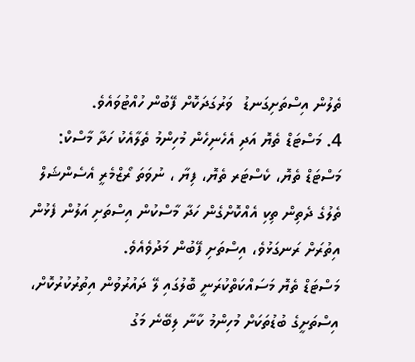ތެލުން އިސްތަށިގަނޑު  ވަރުގަދަކޮށް ފޭބުން ހުއްޓުވައެވެ.
4. މަސްޓަޑް ތެޔޮ އަދި އެހެނިހެން މުހިންމު ތެލާއެކު ހަދާ މާސްކް: މަސްޓަޑް ތެޔޮ، ކެސްޓަރ ތެޔޮ، ފިޔާ ، ނުވަތަ ރޯޒްމެރީ އެސެންޝަލް ތެލުގެ ދެތިން ތިކި އެއްކޮށްގެން ހަދާ މާސްކުން އިސްތަށި އަލުން ފެޅުން އިތުރަށް ރަނގަޅުވެ، އިސްތަށި ފޭބުން މަދުވެއެވެ.
މަސްޓަޑް ތެޔޮ މަސައްކަތްކުރަނީ ބޮލުގައި ލޭ ދައުރުވުން އިތުރުކުރުކޮށް، އިސްތަށީގެ ބުޑުތަކަށް މުހިންމު ކާނާ ލިބޭނެ މަގު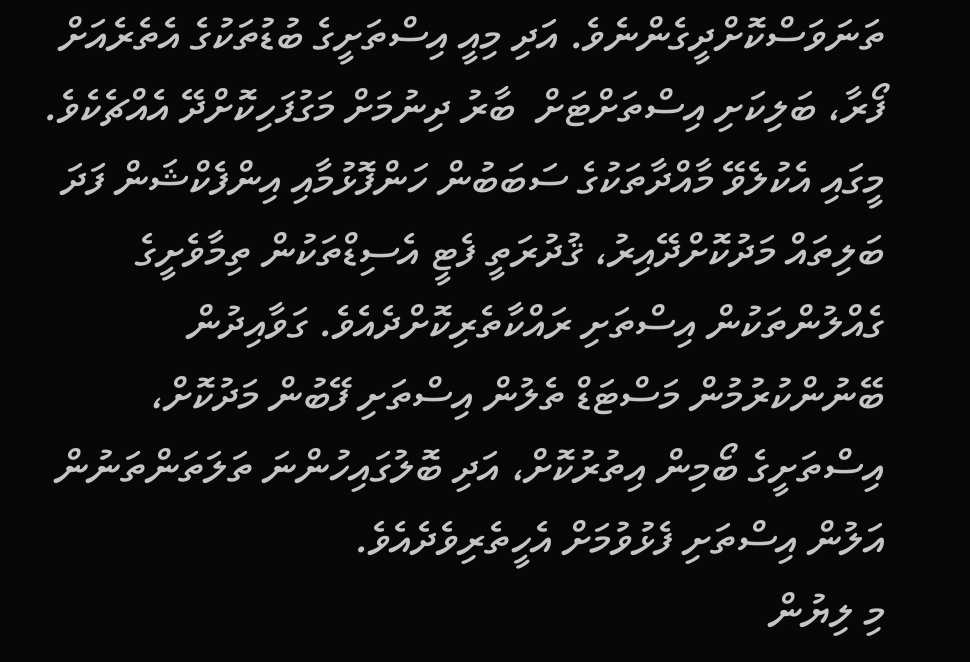ތަނަވަސްކޮށްދީގެންނެވެ. އަދި މިއީ އިސްތަށީގެ ބުޑުތަކުގެ އެތެރެއަށް ފޯރާ، ބަލިކަށި އިސްތަށްޓަށް  ބާރު ދިނުމަށް މަގުފަހިކޮށްދޭ އެއްޗެކެވެ. މީގައި އެކުލެވޭ މާއްދާތަކުގެ ސަބަބުން ހަންފޮޅުމާއި އިންފެކްޝަން ފަދަ  ބަލިތައް މަދުކޮށްދޭއިރު، ޤުދުރަތީ ފެޓީ އެސިޑްތަކުން ތިމާވެށީގެ ގެއްލުންތަކުން އިސްތަށި ރައްކާތެރިކޮށްދެއެވެ. ގަވާއިދުން ބޭނުންކުރުމުން މަސްޓަޑް ތެލުން އިސްތަށި ފޭބުން މަދުކޮށް، އިސްތަށީގެ ބޯމިން އިތުރުކޮށް، އަދި ބޮލުގައިހުންނަ ތަލަތަންތަނުން އަލުން އިސްތަށި ފެޅުވުމަށް އެހީތެރިވެދެއެވެ.
މި ލިޔުން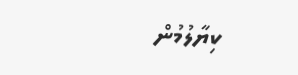ކިޔާލުމުން